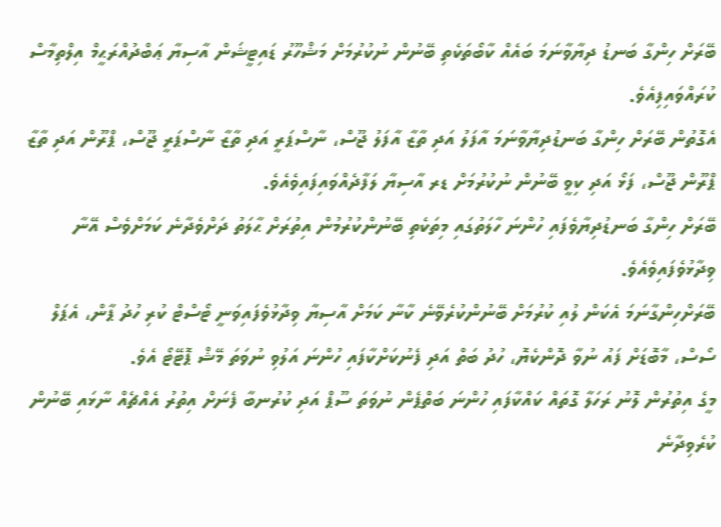ބޭރަށް ހިންގާ ބަނޑު ދިޔާވާނަމަ ބައެއް ކާބޯތަކެތި ބޭނުން ނުކުރުމަށް މަޝްހޫރު ޑައިޓީޝަން އާސިޔާ ޢަބްދުއްރަޙީމް އިލްތިމާސް ކުރައްވައިފިއެވެ.
އެގޮތުން ބޭރަށް ހިންގާ ބަނޑުދިޔާވާނަމަ އާފަލު އަދި ތާޒާ އާފަލު ޖޫސް، ނާސްޕަރީ އަދި ތާޒާ ނާސްޕަރީ ޖޫސް، ޕްރޫން އަދި ތާޒާ ޕްރޫން ޖޫސް، ފަޅޯ އަދި ކިވީ ބޭނުން ނުކުރުމަށް ޑރ އާސިޔާ ލަފާދެއްވައިފައިވެއެވެ.
ބޭރަށް ހިންގާ ބަނޑުދިޔާވެފައި ހުންނަ ހާލަތުގައި މިތަކެތި ބޭނުންކުރުމުން އިތުރަށް ޙާލަތު ދަށްވެދާނެ ކަމަށްވެސް އޭނާ ވިދާޅުވެފައިވެއެވެ.
ބޭރަށްހިންގާނަމަ އެކަން ލުއި ކުރުމަށް ބޭނުންކުރެވޭނެ ކާނާ ކަމަށް އާސިޔާ ވިދާޅުވެފައިވަނީ ޓޯސްޓް ކުރި ހުދު ޕާން، އެޕަލް ސޯސް، މާބޮޑަށް ފައު ނުވާ ދޮންކެޔޮ، ހުދު ބަތް އަދި ފެނުކަށްކާފައި ހުންނަ އަލުވި ނުވަތަ މޭޝް ޕޮޓޭޓޯ އެވެ.
މީގެ އިތުރުން ލޮނު ރަހަލާ ގޮތައް ކައްކާފައި ހުންނަ ބަތްޕެން ނުވަތަ ސޫޕް އަދި ކުރުނބާ ފެނަށް އިތުރު އެއްޗެއް ނާޅައި ބޭނުން ކުރެވިދާނެ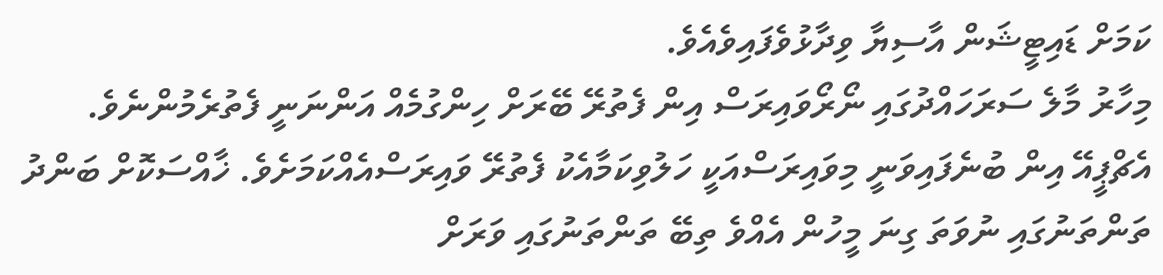ކަމަށް ޑައިޓީޝަން އާސިޔާ ވިދާޅުވެފައިވެއެވެ.
މިހާރު މާލެ ސަރަހައްދުގައި ނޯރޯވައިރަސް އިން ފެތުރޭ ބޭރަށް ހިންގުމެއް އަންނަނީ ފެތުރެމުންނެވެ. އެޗްޕީއޭ އިން ބުނެފައިވަނީ މިވައިރަސްއަކީ ހަލުވިކަމާއެކު ފެތުރޭ ވައިރަސްއެއްކަމަށެވެ. ޚާއްސަކޮށް ބަންދު ތަންތަނުގައި ނުވަތަ ގިނަ މީހުން އެއްވެ ތިބޭ ތަންތަނުގައި ވަރަށް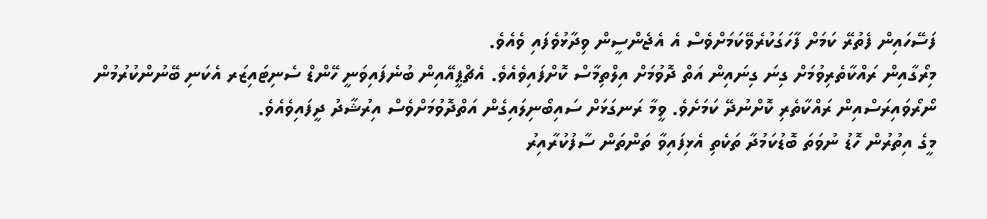ފަސޭހައިން ފެތުރޭ ކަމަށް ފާހަގަކުރެވޭކަމަށްވެސް އެ އެޖެންސީން ވިދާޅުވެފައި ވެއެވެ.
މިރޯގާއިން ރައްކާތެރިވުމަށް ގިނަ ގިނައިން އަތް ދޮވުމަށް އިލްތިމާސް ކޮށްފައިވެއެވެ. އެޗްޕީއޭއިން ބުނެފައިވަނީ ހޭންޑް ސެނިޓައިޒަރ އެކަނި ބޭނުންކުރުމުން ނޯރޯވައިރަސްއިން ރައްކާތެރި ކޮށްނުދޭ ކަމަށެވެ. ވީމާ ރަނގަޅަށް ސައިބޯނިލައިގެން އަތްދޮވުމަށްވެސް އިރުޝާދު ދީފައިވެއެވެ.
މީގެ އިތުރުން ހޮޑު ނުވަތަ ބޮޑުކަމުދާ ތަކެތި އެޅިފައިވާ ތަންތަން ސާފުކުރާއިރު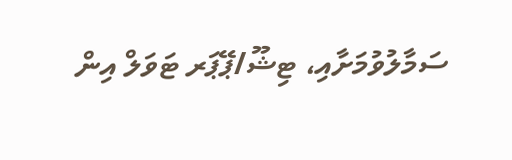ސަމާލުވުމަށާއި، ޓިޝޫ/ޕޭޕަރ ޓަވަލް އިން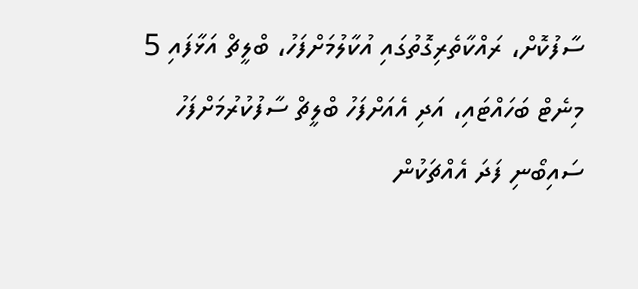ސާފުކޮށް، ރައްކާތެރިގޮތުގައި އުކާލުމަށްފަހު، ބްލީޗް އަޅާފައި 5 މިނެޓް ބަހައްޓައި، އަދި އެއަށްފަހު ބްލީޗް ސާފުކުރުމަށްފަހު ސައިބޯނި ފަދަ އެއްޗަކުން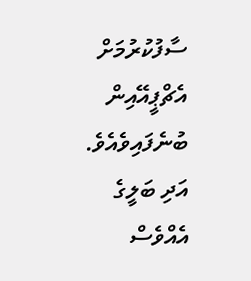ސާފުކުރުމަށް އެޗްޕީއޭއިން ބުނެފައިވެއެވެ.
އަދި ބަލީގެ އެއްވެސް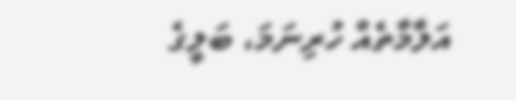އަލާމާތެއް ހުރިނަމަ، ބަލީގެ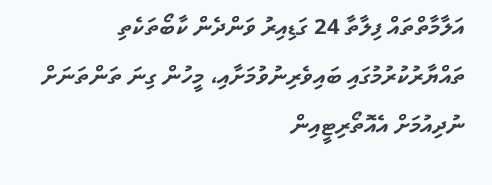އަލާމާތްތައް ފިލާތާ 24 ގަޑިއިރު ވަންދެން ކާބޯތަކެތި ތައްޔާރުކުރުމުގައި ބައިވެރިނުވުމަށާއި، މީހުން ގިނަ ތަންތަނަށް ނުދިއުމަށް އެއޮތޯރިޓީއިން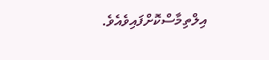އިލްތިމާސްކޮށްފައިވެއެވެ.